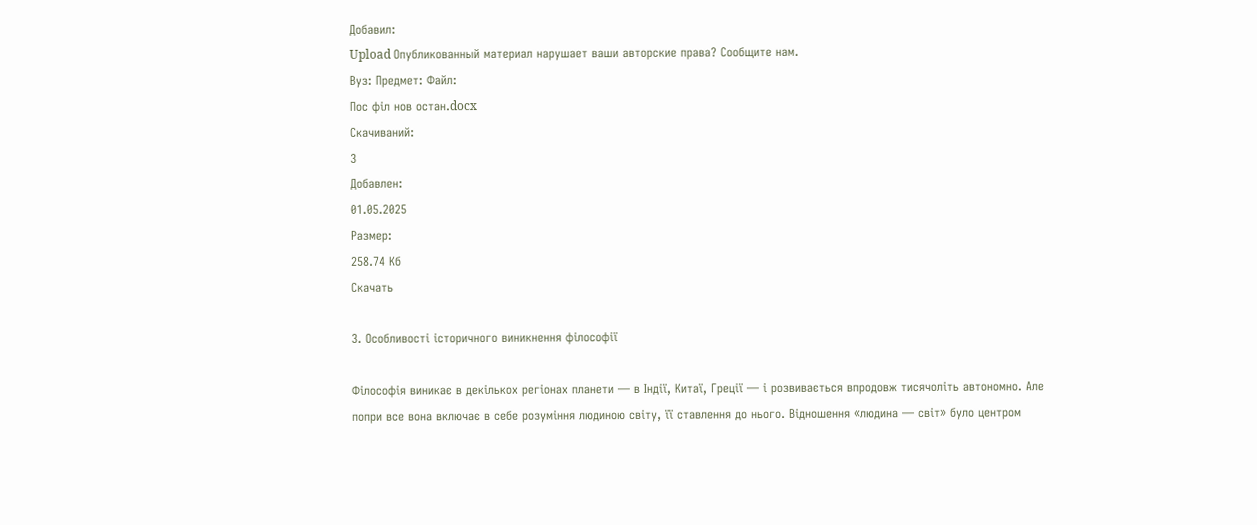Добавил:
Upload Опубликованный материал нарушает ваши авторские права? Сообщите нам.
Вуз: Предмет: Файл:
Пос філ нов остан.docx
Скачиваний:
3
Добавлен:
01.05.2025
Размер:
258.74 Кб
Скачать

3. Особливості історичного виникнення філософії

Філософія виникає в декількох регіонах планети — в Індії, Китаї, Греції — і розвивається впродовж тисячоліть автономно. Але попри все вона включає в себе розуміння людиною світу, її ставлення до нього. Відношення «людина — світ» було центром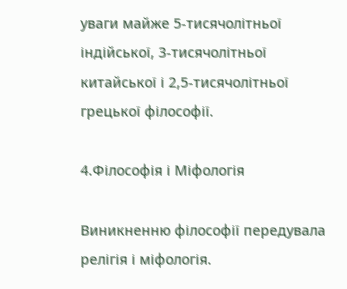уваги майже 5-тисячолітньої індійської, 3-тисячолітньої китайської і 2,5-тисячолітньої грецької філософії.

4.Філософія і Міфологія

Виникненню філософії передувала релігія і міфологія.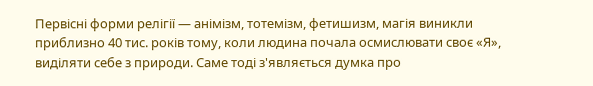Первісні форми релігії — анімізм, тотемізм, фетишизм, магія виникли приблизно 40 тис. років тому, коли людина почала осмислювати своє «Я», виділяти себе з природи. Саме тоді з'являється думка про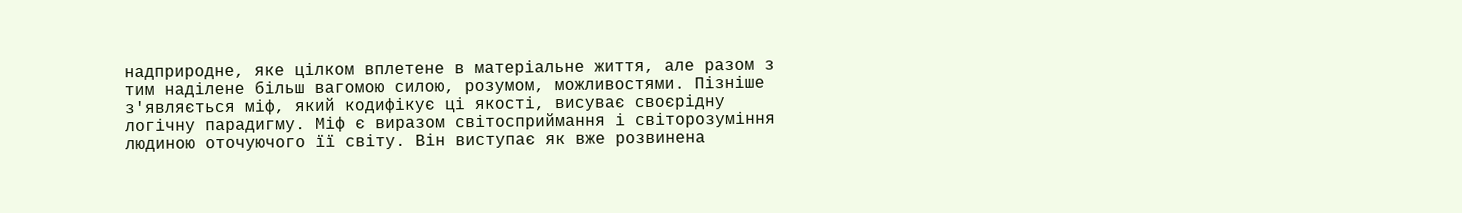надприродне, яке цілком вплетене в матеріальне життя, але разом з тим наділене більш вагомою силою, розумом, можливостями. Пізніше з'являється міф, який кодифікує ці якості, висуває своєрідну логічну парадигму. Міф є виразом світосприймання і світорозуміння людиною оточуючого її світу. Він виступає як вже розвинена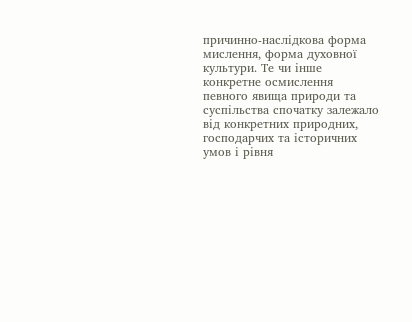причинно-наслідкова форма мислення, форма духовної культури. Те чи інше конкретне осмислення певного явища природи та суспільства спочатку залежало від конкретних природних, господарчих та історичних умов і рівня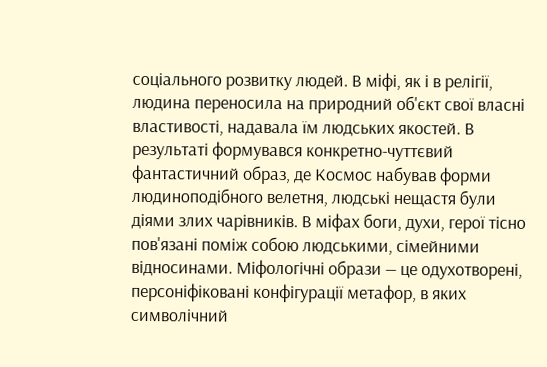соціального розвитку людей. В міфі, як і в релігії, людина переносила на природний об'єкт свої власні властивості, надавала їм людських якостей. В результаті формувався конкретно-чуттєвий фантастичний образ, де Космос набував форми людиноподібного велетня, людські нещастя були діями злих чарівників. В міфах боги, духи, герої тісно пов'язані поміж собою людськими, сімейними відносинами. Міфологічні образи — це одухотворені, персоніфіковані конфігурації метафор, в яких символічний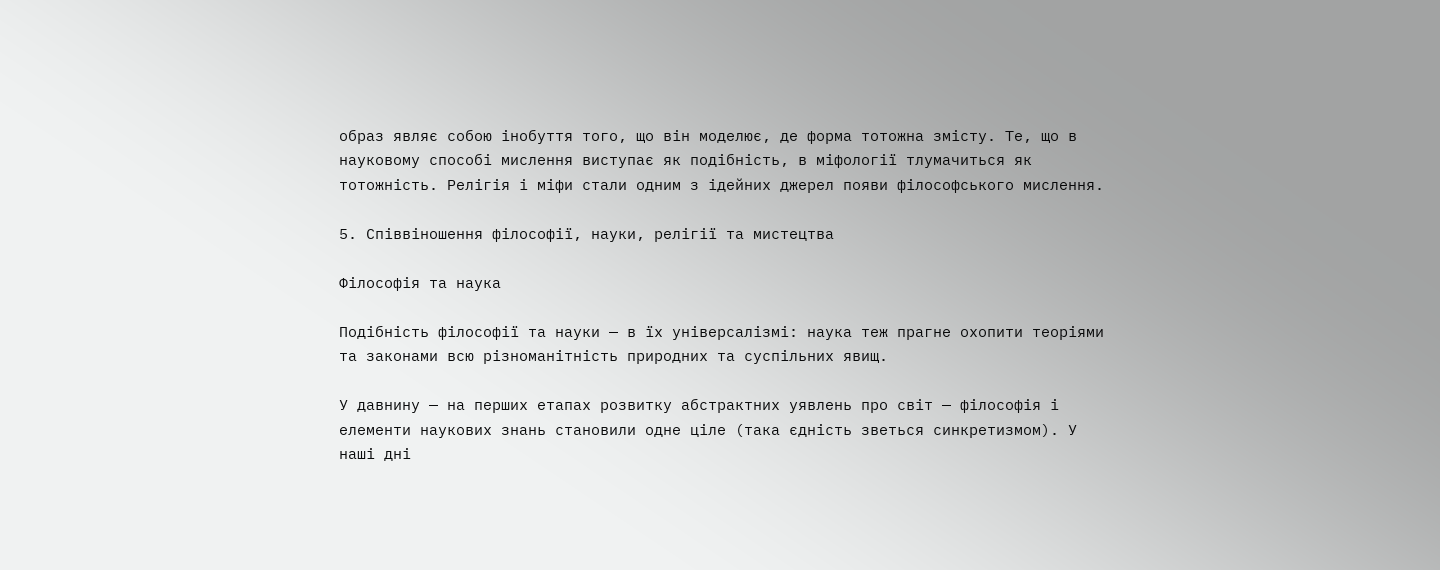образ являє собою інобуття того, що він моделює, де форма тотожна змісту. Те, що в науковому способі мислення виступає як подібність, в міфології тлумачиться як тотожність. Релігія і міфи стали одним з ідейних джерел появи філософського мислення.

5. Співвіношення філософії, науки, релігії та мистецтва

Філософія та наука

Подібність філософії та науки — в їх універсалізмі: наука теж прагне охопити теоріями та законами всю різноманітність природних та суспільних явищ.

У давнину — на перших етапах розвитку абстрактних уявлень про світ — філософія і елементи наукових знань становили одне ціле (така єдність зветься синкретизмом). У наші дні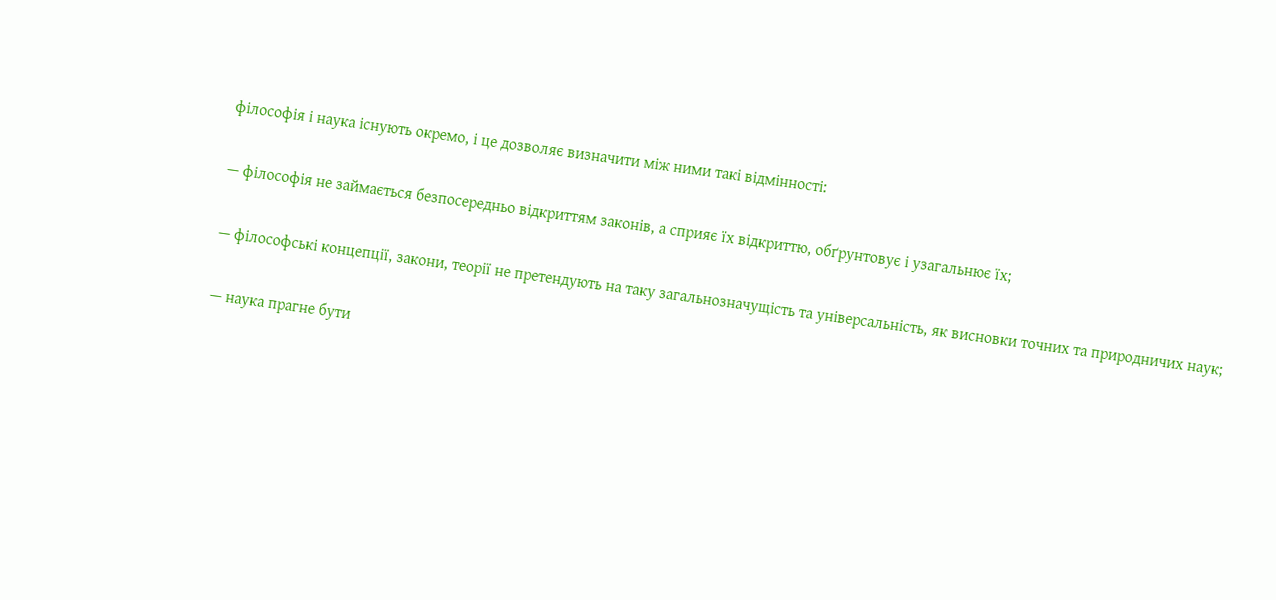філософія і наука існують окремо, і це дозволяє визначити між ними такі відмінності:

— філософія не займається безпосередньо відкриттям законів, а сприяє їх відкриттю, обґрунтовує і узагальнює їх;

— філософські концепції, закони, теорії не претендують на таку загальнозначущість та універсальність, як висновки точних та природничих наук;

— наука прагне бути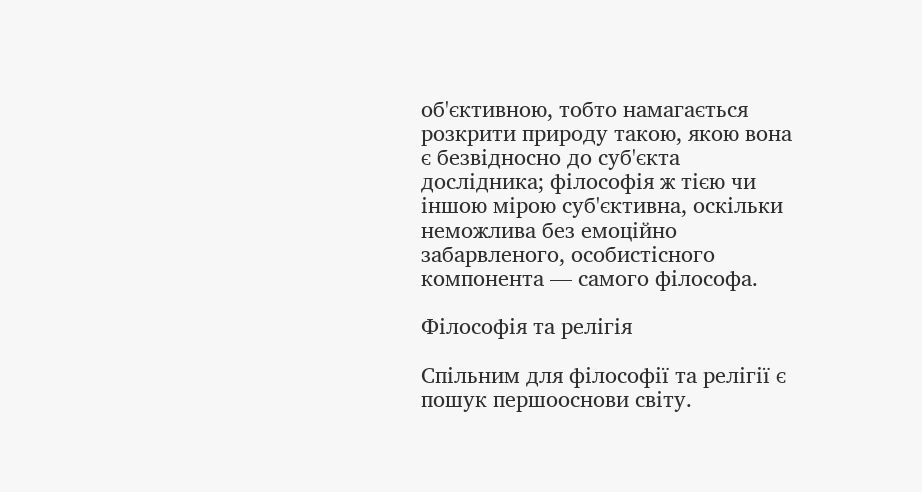об'єктивною, тобто намагається розкрити природу такою, якою вона є безвідносно до суб'єкта дослідника; філософія ж тією чи іншою мірою суб'єктивна, оскільки неможлива без емоційно забарвленого, особистісного компонента — самого філософа.

Філософія та релігія

Спільним для філософії та релігії є пошук першооснови світу.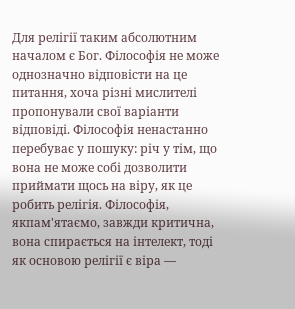Для релігії таким абсолютним началом є Бог. Філософія не може однозначно відповісти на це питання, хоча різні мислителі пропонували свої варіанти відповіді. Філософія ненастанно перебуває у пошуку: річ у тім, що вона не може собі дозволити приймати щось на віру, як це робить релігія. Філософія, якпам'ятаємо, завжди критична, вона спирається на інтелект, тоді як основою релігії є віра —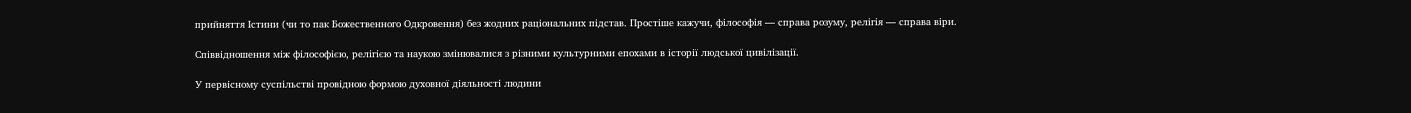прийняття Істини (чи то пак Божественного Одкровення) без жодних раціональних підстав. Простіше кажучи, філософія — справа розуму, релігія — справа віри.

Співвідношення між філософією, релігією та наукою змінювалися з різними культурними епохами в історії людської цивілізації.

У первісному суспільстві провідною формою духовної діяльності людини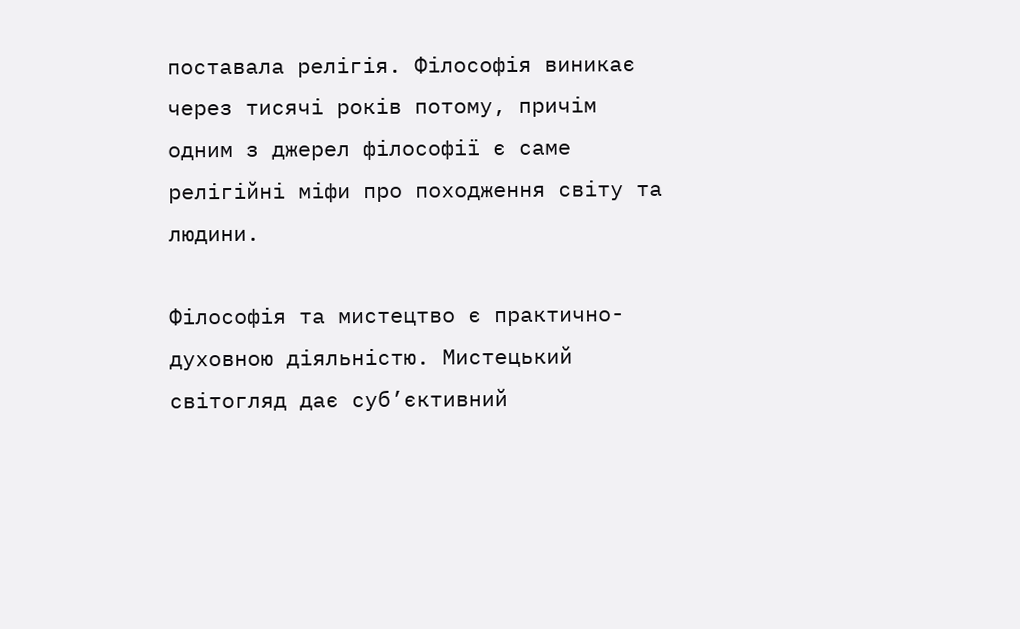поставала релігія. Філософія виникає через тисячі років потому, причім одним з джерел філософії є саме релігійні міфи про походження світу та людини.

Філософія та мистецтво є практично-духовною діяльністю. Мистецький світогляд дає суб’єктивний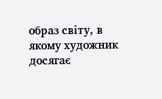образ світу, в якому художник досягає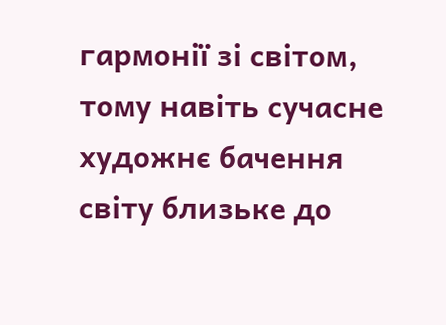гармонії зі світом, тому навіть сучасне художнє бачення світу близьке до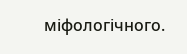міфологічного.